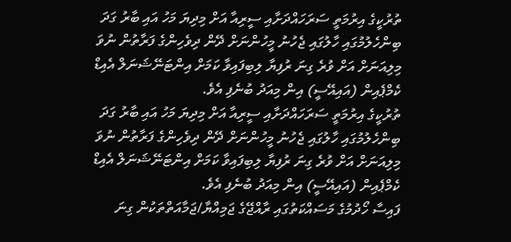ތުރުކީގެ އިރުމަތީ ސަރަހައްދަށާއި ސީރިއާ އަށް މިދިޔަ މަހު އައި ބާރު ގަދަ ބިންހެލުމުގައި ހާލުގައި ޖެހުނު މީހުންނަށް ދޭން ދިވެހިންގެ ފަރާތުން ނުވަ މިލިއަނަށް އަށް ވުރެ ގިނަ ރުފިޔާ ލިބިފައިވާ ކަމަށް އިންޓަނޭޝަނަލް އެއިޑް ކެމްޕެއިން (އައިއޭސީ) އިން މިއަދު ބުނެފި އެވެ.
ތުރުކީގެ އިރުމަތީ ސަރަހައްދަށާއި ސީރިއާ އަށް މިދިޔަ މަހު އައި ބާރު ގަދަ ބިންހެލުމުގައި ހާލުގައި ޖެހުނު މީހުންނަށް ދޭން ދިވެހިންގެ ފަރާތުން ނުވަ މިލިއަނަށް އަށް ވުރެ ގިނަ ރުފިޔާ ލިބިފައިވާ ކަމަށް އިންޓަނޭޝަނަލް އެއިޑް ކެމްޕެއިން (އައިއޭސީ) އިން މިއަދު ބުނެފި އެވެ.
ފައިސާ ހޯދުމުގެ މަސައްކަތުގައި ރާއްޖޭގެ ޖަމިއްޔާ/ޖަމާއަތްތަކުން ގިނަ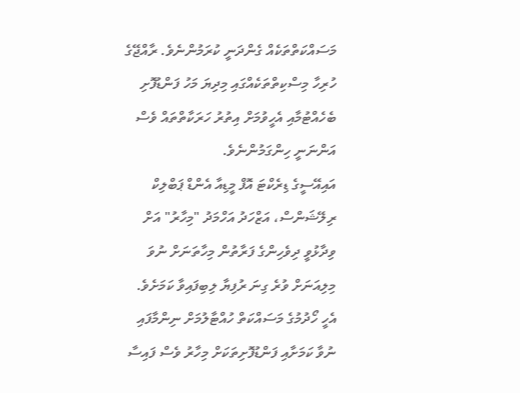މަސައްކަތްތަކެއް ގެންދަނީ ކުރަމުންނެވެ. ރާއްޖޭގެ ހުރިހާ މިސްކިތްތަކެއްގައި މިދިޔަ މަހު ފަންޑުފޮށި ބެހެއްޓުމާއި އެހީވުމަށް އިތުރު ހަރަކާތްތައް ވެސް އަންނަނީ ހިންގަމުންނެވެ.
އައިއޭސީގެ ޑިރެކްޓަ އޮފް މީޑިއާ އެންޑް ޕަބްލިކް ރިލޭޝަންސް، އަޒްހަދު އަހްމަދު "މިހާރު" އަށް ވިދާޅުވީ ދިވެހިންގެ ފަރާތުން މިހާތަނަށް ނުވަ މިލިއަނަށް ވުރެ ގިނަ ރުފިޔާ ލިބިފައިވާ ކަމަށެވެ.
އެހީ ހޯދުމުގެ މަސައްކަތް ހުއްޓާލުމަށް ނިންމާފައި ނުވާ ކަމަށާއި ފަންޑުފޮށިތަކަށް މިހާރު ވެސް ފައިސާ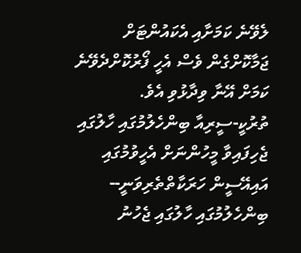ލެވޭނެ ކަމަށާއި އެކައުންޓަށް ޖަމާކޮށްގެން ވެސް އެހީ ފޯރުކޮށްދެވޭނެ ކަމަށް އޭނާ ވިދާޅުވި އެވެ.
ތުރުކީ-ސީރިއާ ބިންހެލުމުގައި ހާލުގައި ޖެހިފައިވާ މީހުންނަށް އެހީވުމުގައި އައިއޭސީން ހަރަކާތްތެރިވަނީ--
ބިންހެލުމުގައި ހާލުގައި ޖެހުނު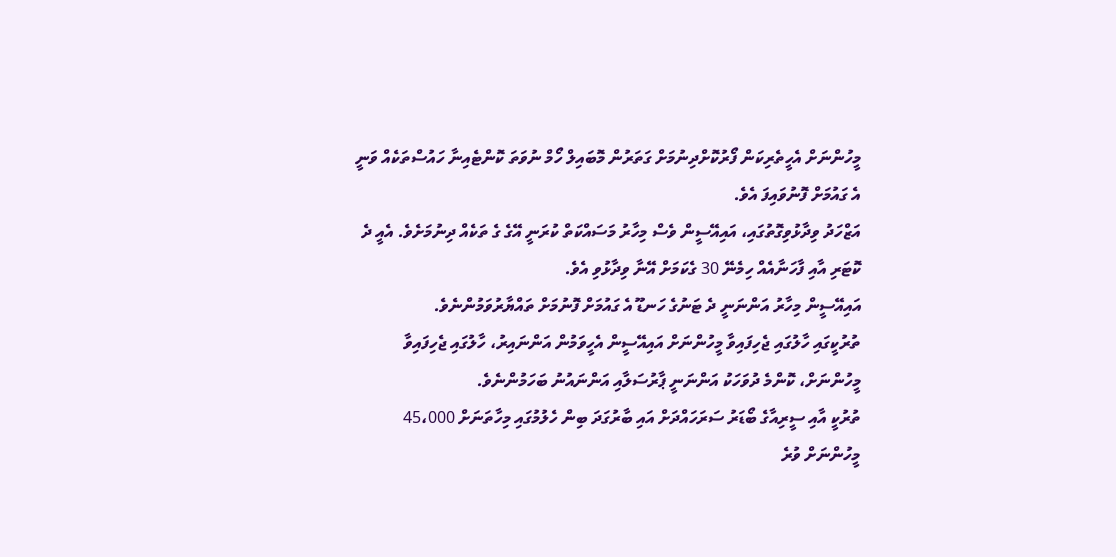މީހުންނަށް އެހީތެރިކަން ފޯރުކޮށްދިނުމަށް ގަތަރުން މޮބައިލް ހޯމް ނުވަތަ ކޮންޓެއިނާ ހައުސްތަކެއް ވަނީ އެ ގައުމަށް ފޮނުވައިފަ އެވެ.
އަޒްހަދު ވިދާޅުވިގޮތުގައި، އައިއޭސީން ވެސް މިހާރު މަސައްކަތް ކުރަނީ އޭގެ ގެ ތަކެއް ދިނުމަށެވެ. އެއީ ދެ ކޮޓަރި އާއި ފާހަނާއެއް ހިމެނޭ 30 ގެކަމަށް އޭނާ ވިދާޅުވި އެވެ.
އައިއޭސީން މިހާރު އަންނަނީ ދެ ޓަނުގެ ހަނޑޫ އެ ގައުމަށް ފޮނުމަށް ތައްޔާރުވަމުންނެވެ.
ތުރުކީގައި ހާލުގައި ޖެހިފައިވާ މީހުންނަށް އައިއޭސީން އެހީވަމުން އަންނައިރު، ހާލުގައި ޖެހިފައިވާ މީހުންނަށް، ކޮންމެ ދުވަހަކު އަންނަނީ ޕާރުސަލާއި އަންނައުނު ބަހަމުންނެވެ.
ތުރުކީ އާއި ސީރިއާގެ ބޯޑަރު ސަރަހައްދަށް އައި ބާރުގަދަ ބިން ހެލުމުގައި މިހާތަނަށް 45،000 މީހުންނަށް ވުރެ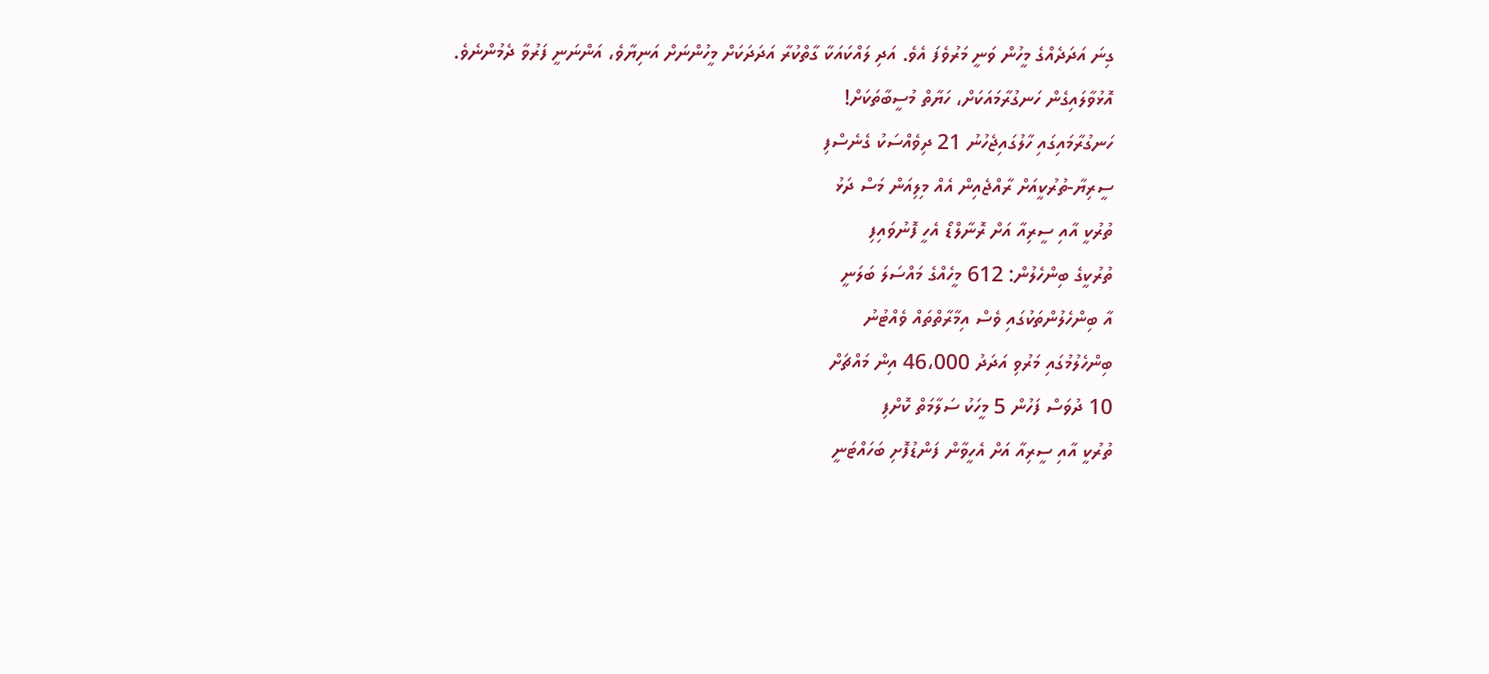ގިނަ އަދަދެއްގެ މީހުން ވަނީ މަރުވެފަ އެވެ. އަދި ލައްކައަކާ ގާތްކުރާ އަދަދަކަށް މީހުންނަށް އަނިޔާވެ، އަންނަނީ ފަރުވާ ދެމުންނެވެ.
އޮޅުވާލައިގެން ހަނގުރާމައަކަށް، ހަޔާތް މުސީބާތަކަށް!
ހަނގުރާމައިގައި ހާލުގައިޖެހުނު 21 ދިވެއްސަކު ގެނެސްފި
ސީރިޔާ-ތުރުކީއަށް ރާއްޖެއިން އެއް މިލިއަން މަސް ދަޅު
ތުރުކީ އާއި ސީރިއާ އަށް ރޮނާލްޑޯ އެހީ ފޮނުވައިފި
ތުރުކީގެ ބިންހެލުން: 612 މީހެއްގެ މައްސަލަ ބަލަނީ
އާ ބިންހެލުންތަކުގައި ވެސް އިމާރާތްތައް ވެއްޓުނު
ބިންހެލުމުގައި މަރުވި އަދަދު 46،000 އިން މައްޗަށް
10 ދުވަސް ފަހުން 5 މީހަކު ސަލާމަތް ކޮށްފި
ތުރުކީ އާއި ސީރިއާ އަށް އެހީވާން ފަންޑުފޮށި ބަހައްޓަނީ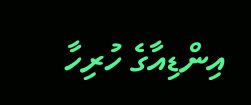އިންޑިއާގެ ހުރިހާ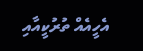އެހީއެއް ތުރުކީއާއި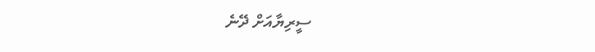ސީރިޔާއަށް ދޭނެ